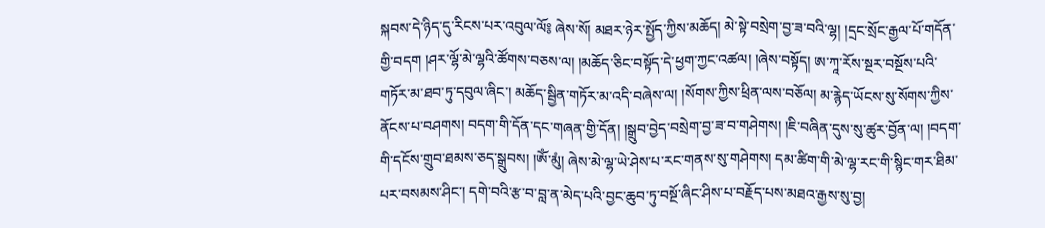སྐབས་དེ་ཉིད་དུ་རིངས་པར་འབུལ་ལོ༔ ཞེས་སོ། མཐར་ཉེར་སྤྱོད་ཀྱིས་མཆོད། མེ་སྟེ་བསྲེག་བྱ་ཟ་བའི་ལྷ། །དྲང་སྲོང་རྒྱལ་པོ་གདོན་གྱི་བདག །ཤར་ལྷོ་མེ་ལྷའི་ཚོགས་བཅས་ལ། །མཆོད་ཅིང་བསྟོད་དེ་ཕྱག་ཀྱང་འཚལ། །ཞེས་བསྟོད། ཨ་ཀཱ་རོས་སྔར་བསྔོས་པའི་གཏོར་མ་ཐབ་ཏུ་དབུལ་ཞིང་། མཆོད་སྦྱིན་གཏོར་མ་འདི་བཞེས་ལ། །སོགས་ཀྱིས་ཕྲིན་ལས་བཅོལ། མ་རྙེད་ཡོངས་སུ་སོགས་ཀྱིས་ནོངས་པ་བཤགས། བདག་གི་དོན་དང་གཞན་གྱི་དོན། །སྒྲུབ་བྱེད་བསྲེག་བྱ་ཟ་བ་གཤེགས། །ཇི་བཞིན་དུས་སུ་ཚུར་བྱོན་ལ། །བདག་གི་དངོས་གྲུབ་ཐམས་ཅད་སྒྲུབས། །ཨོཾ་མུཾ། ཞེས་མེ་ལྷ་ཡེ་ཤེས་པ་རང་གནས་སུ་གཤེགས། དམ་ཚིག་གི་མེ་ལྷ་རང་གི་སྙིང་གར་ཐིམ་པར་བསམས་ཤིང་། དགེ་བའི་རྩ་བ་བླ་ན་མེད་པའི་བྱང་ཆུབ་ཏུ་བསྔོ་ཞིང་ཤིས་པ་བརྗོད་པས་མཐའ་རྒྱས་སུ་བྱ།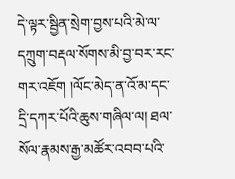དེ་ལྟར་སྦྱིན་སྲེག་བྱས་པའི་མེ་ལ་དཀྲུག་བརྡལ་སོགས་མི་བྱ་བར་རང་གར་འཇོག །ལོང་མེད་ན་འོ་མ་དང་དྲི་དཀར་པོའི་ཆུས་གཞིལ་ལ། ཐལ་སོལ་རྣམས་རྒྱ་མཚོར་འབབ་པའི་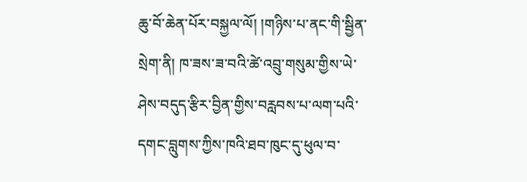ཆུ་བོ་ཆེན་པོར་བསྐྱལ་ལོ། །གཉིས་པ་ནང་གི་སྦྱིན་སྲེག་ནི། ཁ་ཟས་ཟ་བའི་ཚེ་འབྲུ་གསུམ་གྱིས་ཡེ་ཤེས་བདུད་རྩིར་བྱིན་གྱིས་བརླབས་པ་ལག་པའི་དགང་བླུགས་ཀྱིས་ཁའི་ཐབ་ཁུང་དུ་ཕུལ་བ་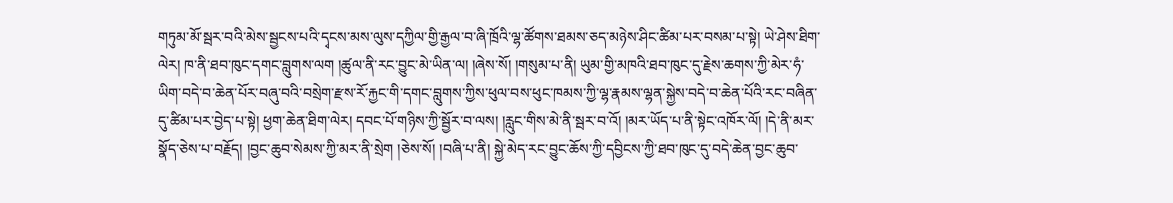གཏུམ་མོ་སྦར་བའི་མེས་སྦྱངས་པའི་དྭངས་མས་ལུས་དཀྱིལ་གྱི་རྒྱལ་བ་ཞི་ཁྲོའི་ལྷ་ཚོགས་ཐམས་ཅད་མཉེས་ཤིང་ཚིམ་པར་བསམ་པ་སྟེ། ཡེ་ཤེས་ཐིག་ལེར། ཁ་ནི་ཐབ་ཁུང་དགང་བླུགས་ལག །ཚུལ་ནི་རང་བྱུང་མེ་ཡིན་ལ། །ཞེས་སོ། །གསུམ་པ་ནི། ཡུམ་གྱི་མཁའི་ཐབ་ཁུང་དུ་རྗེས་ཆགས་ཀྱི་མེར་ཧཾ་ཡིག་བདེ་བ་ཆེན་པོར་བཞུ་བའི་བསྲེག་རྫས་རོ་རྐྱང་གི་དགང་བླུགས་ཀྱིས་ཕུལ་བས་ཕུང་ཁམས་ཀྱི་ལྷ་རྣམས་ལྷན་སྐྱེས་བདེ་བ་ཆེན་པོའི་རང་བཞིན་དུ་ཚིམ་པར་བྱེད་པ་སྟེ། ཕྱག་ཆེན་ཐིག་ལེར། དབང་པོ་གཉིས་ཀྱི་སྦྱོར་བ་ལས། །རླུང་གིས་མེ་ནི་སྦར་བ་འོ། །མར་ཡོད་པ་ནི་སྟེང་འཁོར་ལོ། །དེ་ནི་མར་སྣོད་ཅེས་པ་བརྗོད། །བྱང་ཆུབ་སེམས་ཀྱི་མར་ནི་སྲེག །ཅེས་སོ། །བཞི་པ་ནི། སྐྱེ་མེད་རང་བྱུང་ཆོས་ཀྱི་དབྱིངས་ཀྱི་ཐབ་ཁུང་དུ་བདེ་ཆེན་བྱང་ཆུབ་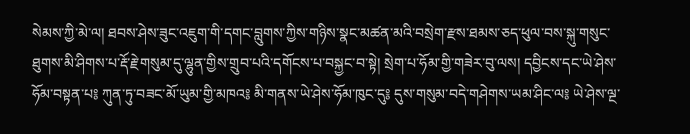སེམས་ཀྱི་མེ་ལ། ཐབས་ཤེས་ཟུང་འཇུག་གི་དགང་བླུགས་ཀྱིས་གཉིས་སྣང་མཚན་མའི་བསྲེག་རྫས་ཐམས་ཅད་ཕུལ་བས་སྐུ་གསུང་ཐུགས་མི་ཤིགས་པ་རྡོ་རྗེ་གསུམ་དུ་ལྷུན་གྱིས་གྲུབ་པའི་དགོངས་པ་བསྐྱང་བ་སྟེ། སྲེག་པ་ཧོམ་གྱི་གཟེར་བུ་ལས། དབྱིངས་དང་ཡེ་ཤེས་ཧོམ་བསྟན་པ༔ ཀུན་ཏུ་བཟང་མོ་ཡུམ་གྱི་མཁའ༔ མི་གནས་ཡེ་ཤེས་ཧོམ་ཁུང་དུ༔ དུས་གསུམ་བདེ་གཤེགས་ཡམ་ཤིང་ལ༔ ཡེ་ཤེས་ལྔ་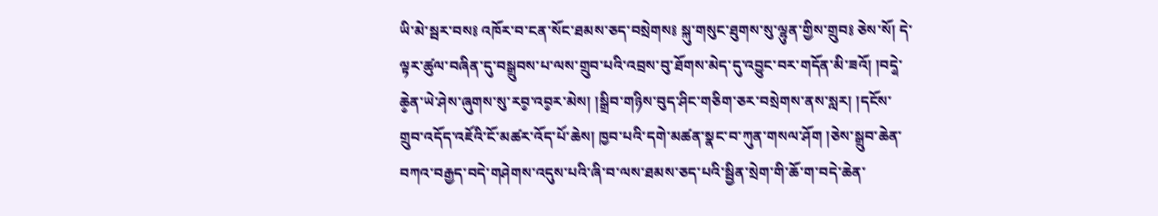ཡི་མེ་སྦར་བས༔ འཁོར་བ་ངན་སོང་ཐམས་ཅད་བསྲེགས༔ སྐུ་གསུང་ཐུགས་སུ་ལྷུན་གྱིས་གྲུབ༔ ཅེས་སོ། དེ་ལྟར་ཚུལ་བཞིན་དུ་བསྒྲུབས་པ་ལས་གྲུབ་པའི་འབྲས་བུ་ཐོགས་མེད་དུ་འབྱུང་བར་གདོན་མི་ཟའོ། །བདེ༵་ཆེ༵ན་ཡེ་ཤེས་ཞུགས་སུ་རབ༵་འབ༵ར་མེས། །སྒྲིབ་གཉིས་བུད་ཤིང་གཅིག་ཅར་བསྲེགས་ནས་སླར། །དངོས་གྲུབ་འདོད་འཇོའི་ངོ་མཚར་འོད་པོ་ཆེས། ཁྱབ་པའི་དགེ་མཚན་སྣང་བ་ཀུན་གསལ་ཤོག །ཅེས་སྒྲུབ་ཆེན་བཀའ་བརྒྱད་བདེ་གཤེགས་འདུས་པའི་ཞི་བ་ལས་ཐམས་ཅད་པའི་སྦྱིན་སྲེག་གི་ཆོ་ག་བདེ་ཆེན་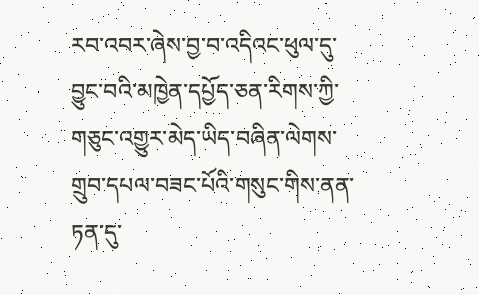རབ་འབར་ཞེས་བྱ་བ་འདིའང་ཕུལ་དུ་བྱུང་བའི་མཁྱེན་དཔྱོད་ཅན་རིགས་ཀྱི་གཅུང་འགྱུར་མེད་ཡིད་བཞིན་ལེགས་གྲུབ་དཔལ་བཟང་པོའི་གསུང་གིས་ནན་ཏན་དུ་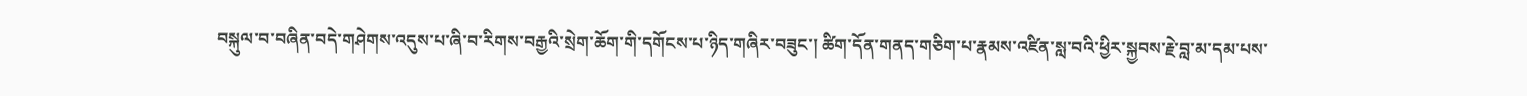བསྐུལ་བ་བཞིན་བདེ་གཤེགས་འདུས་པ་ཞི་བ་རིགས་བརྒྱའི་སྲེག་ཆོག་གི་དགོངས་པ་ཉིད་གཞིར་བཟུང་། ཚིག་དོན་གནད་གཅིག་པ་རྣམས་འཛིན་སླ་བའི་ཕྱིར་སྐྱབས་རྗེ་བླ་མ་དམ་པས་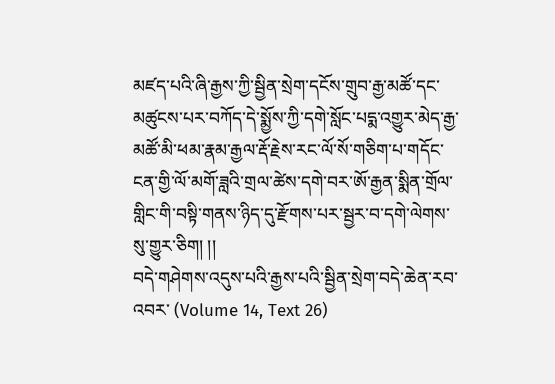མཛད་པའི་ཞི་རྒྱས་ཀྱི་སྦྱིན་སྲེག་དངོས་གྲུབ་རྒྱ་མཚོ་དང་མཚུངས་པར་བཀོད་དེ་སྨྱོས་ཀྱི་དགེ་སློང་པདྨ་འགྱུར་མེད་རྒྱ་མཚོ་མི་ཕམ་རྣམ་རྒྱལ་རྡོ་རྗེས་རང་ལོ་སོ་གཅིག་པ་གདོང་ངན་གྱི་ལོ་མགོ་ཟླའི་གྲལ་ཚེས་དགེ་བར་ཨོ་རྒྱན་སྨིན་གྲོལ་གླིང་གི་བསྟི་གནས་ཉིད་དུ་རྫོགས་པར་སྦྱར་བ་དགེ་ལེགས་སུ་གྱུར་ཅིག། །།
བདེ་གཤེགས་འདུས་པའི་རྒྱས་པའི་སྦྱིན་སྲེག་བདེ་ཆེན་རབ་འབར་ (Volume 14, Text 26)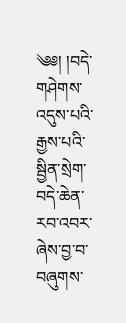༄༅། །བདེ་གཤེགས་འདུས་པའི་རྒྱས་པའི་སྦྱིན་སྲེག་བདེ་ཆེན་རབ་འབར་ཞེས་བྱ་བ་བཞུགས་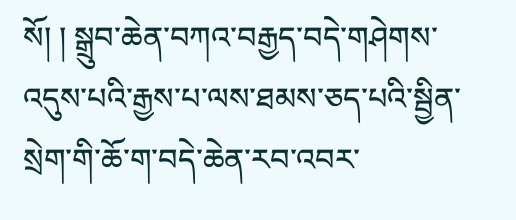སོ། ། སྒྲུབ་ཆེན་བཀའ་བརྒྱད་བདེ་གཤེགས་འདུས་པའི་རྒྱས་པ་ལས་ཐམས་ཅད་པའི་སྦྱིན་སྲེག་གི་ཆོ་ག་བདེ་ཆེན་རབ་འབར་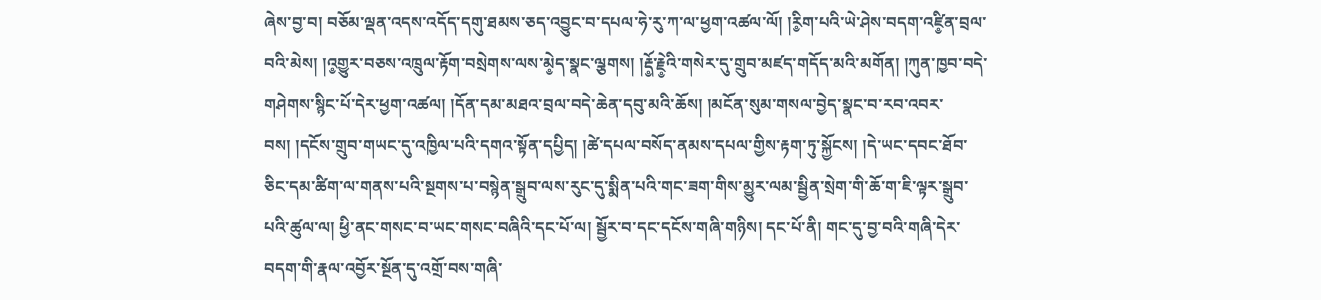ཞེས་བྱ་བ། བཅོམ་ལྡན་འདས་འདོད་དགུ་ཐམས་ཅད་འབྱུང་བ་དཔལ་ཧེ་རུ་ཀ་ལ་ཕྱག་འཚལ་ལོ། །རི༵ག་པའི་ཡེ་ཤེས་བདག་འཛི༵ན་བྲལ་བའི་མེས། །འ༵གྱུར་བཅས་འཁྲུལ་རྟོག་བསྲེགས་ལས་མེ༵ད་སྣང་ལྕགས། །རྡོ༵་རྗེ༵འི་གསེར་དུ་གྲུབ་མཛད་གདོད་མའི་མགོན། །ཀུན་ཁྱབ་བདེ་གཤེགས་སྙིང་པོ་དེར་ཕྱག་འཚལ། །དོན་དམ་མཐའ་བྲལ་བདེ་ཆེན་དབུ་མའི་ཆོས། །མངོན་སུམ་གསལ་བྱེད་སྣང་བ་རབ་འབར་བས། །དངོས་གྲུབ་གཡང་དུ་འཁྱིལ་པའི་དགའ་སྟོན་དཔྱིད། །ཚེ་དཔལ་བསོད་ནམས་དཔལ་གྱིས་རྟག་ཏུ་སྐྱོངས། །དེ་ཡང་དབང་ཐོབ་ཅིང་དམ་ཚིག་ལ་གནས་པའི་སྔགས་པ་བསྙེན་སྒྲུབ་ལས་རུང་དུ་སྨིན་པའི་གང་ཟག་གིས་མྱུར་ལམ་སྦྱིན་སྲེག་གི་ཆོ་ག་ཇི་ལྟར་སྒྲུབ་པའི་ཚུལ་ལ། ཕྱི་ནང་གསང་བ་ཡང་གསང་བཞིའི་དང་པོ་ལ། སྦྱོར་བ་དང་དངོས་གཞི་གཉིས། དང་པོ་ནི། གང་དུ་བྱ་བའི་གཞི་དེར་བདག་གི་རྣལ་འབྱོར་སྔོན་དུ་འགྲོ་བས་གཞི་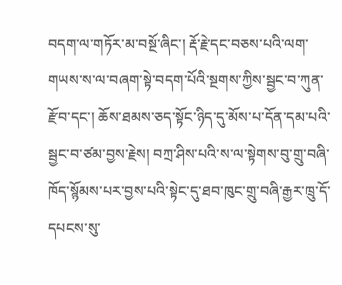བདག་ལ་གཏོར་མ་བསྔོ་ཞིང་། རྡོ་རྗེ་དང་བཅས་པའི་ལག་གཡས་ས་ལ་བཞག་སྟེ་བདག་པོའི་སྔགས་ཀྱིས་སྦྱང་བ་ཀུན་རྫོབ་དང་། ཆོས་ཐམས་ཅད་སྟོང་ཉིད་དུ་མོས་པ་དོན་དམ་པའི་སྦྱང་བ་ཙམ་བྱས་རྗེས། བཀྲ་ཤིས་པའི་ས་ལ་སྟེགས་བུ་གྲུ་བཞི་ཁོད་སྙོམས་པར་བྱས་པའི་སྟེང་དུ་ཐབ་ཁུང་གྲུ་བཞི་རྒྱར་ཁྲུ་དོ་དཔངས་སུ་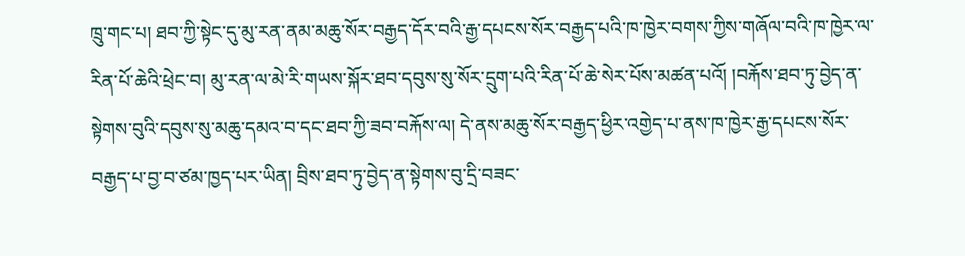ཁྲུ་གང་པ། ཐབ་ཀྱི་སྟེང་དུ་མུ་རན་ནམ་མཆུ་སོར་བརྒྱད་དོར་བའི་རྒྱ་དཔངས་སོར་བརྒྱད་པའི་ཁ་ཁྱེར་བགས་ཀྱིས་གཞོལ་བའི་ཁ་ཁྱེར་ལ་རིན་པོ་ཆེའི་ཕྲེང་བ། མུ་རན་ལ་མེ་རི་གཡས་སྐོར་ཐབ་དབུས་སུ་སོར་དྲུག་པའི་རིན་པོ་ཆེ་སེར་པོས་མཚན་པའོ། །བརྐོས་ཐབ་ཏུ་བྱེད་ན་སྟེགས་བུའི་དབུས་སུ་མཆུ་དམའ་བ་དང་ཐབ་ཀྱི་ཟབ་བརྐོས་ལ། དེ་ནས་མཆུ་སོར་བརྒྱད་ཕྱིར་འགྱེད་པ་ནས་ཁ་ཁྱེར་རྒྱ་དཔངས་སོར་བརྒྱད་པ་བྱ་བ་ཙམ་ཁྱད་པར་ཡིན། བྲིས་ཐབ་ཏུ་བྱེད་ན་སྟེགས་བུ་དྲི་བཟང་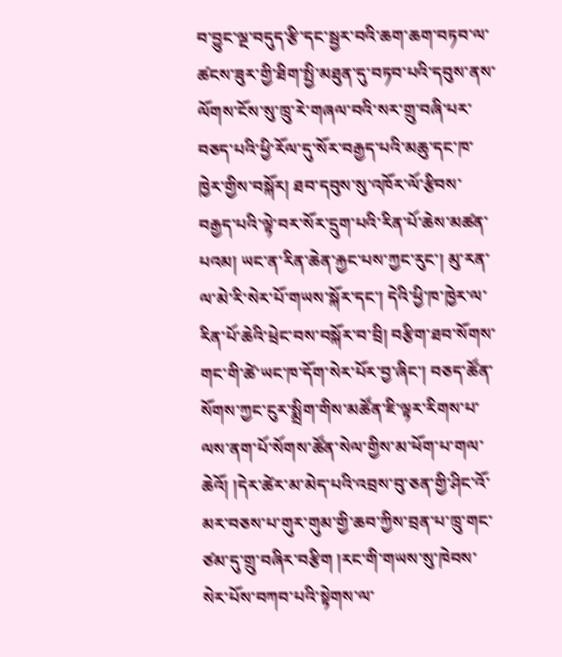བ་བྱུང་ལྔ་བདུད་རྩི་དང་སྦྱར་བའི་ཆག་ཆག་བཏབ་ལ་ཚངས་ཟུར་གྱི་ཐིག་སྤྱི་མཐུན་དུ་བཏབ་པའི་དབུས་ནས་ལོགས་ངོས་སུ་ཁྲུ་རེ་གཞལ་བའི་སར་གྲུ་བཞི་པར་བཅད་པའི་ཕྱི་རོལ་དུ་སོར་བརྒྱད་པའི་མཆུ་དང་ཁ་ཁྱེར་གྱིས་བསྐོར། ཐབ་དབུས་སུ་འཁོར་ལོ་རྩིབས་བརྒྱད་པའི་ལྟེ་བར་སོར་དྲུག་པའི་རིན་པོ་ཆེས་མཚན་པའམ། ཡང་ན་རིན་ཆེན་རྐྱང་པས་ཀྱང་རུང་། མུ་རན་ལ་མེ་རི་སེར་པོ་གཡས་སྐོར་དང་། དེའི་ཕྱི་ཁ་ཁྱེར་ལ་རིན་པོ་ཆེའི་ཕྲེང་བས་བསྐོར་བ་བྲི། བརྩིག་ཐབ་སོགས་གང་གི་ཚེ་ཡང་ཁ་དོག་སེར་པོར་བྱ་ཞིང་། བཅད་ཚོན་སོགས་ཀྱང་ངུར་སྨྲིག་གིས་མཚོན་ཇི་ལྟར་རིགས་པ་ལས་ནག་པོ་སོགས་ཚོན་སེལ་གྱིས་མ་ཕོག་པ་གལ་ཆེའོ། །དེར་ཚེར་མ་མེད་པའི་འབྲས་བུ་ཅན་གྱི་ཤིང་འོ་མར་བཅས་པ་གུར་གུམ་གྱི་ཆབ་ཀྱིས་བྲན་པ་ཁྲུ་གང་ཙམ་དུ་གྲུ་བཞིར་བརྩིག །རང་གི་གཡས་སུ་ཁེབས་སེར་པོས་བཀབ་པའི་སྟེགས་ལ་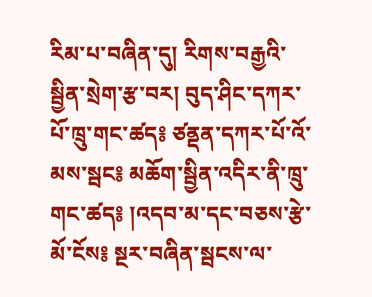རིམ་པ་བཞིན་དུ། རིགས་བརྒྱའི་སྦྱིན་སྲེག་རྩ་བར། བུད་ཤིང་དཀར་པོ་ཁྲུ་གང་ཚད༔ ཙནྡན་དཀར་པོ་འོ་མས་སྦང༔ མཆོག་སྦྱིན་འདིར་ནི་ཁྲུ་གང་ཚད༔ །འདབ་མ་དང་བཅས་རྩེ་མོ་ངོས༔ སྔར་བཞིན་སྦངས་ལ་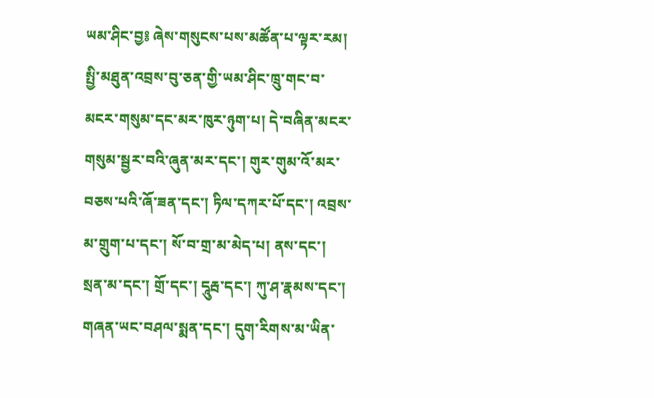ཡམ་ཤིང་བྱ༔ ཞེས་གསུངས་པས་མཚོན་པ་ལྟར་རམ། སྤྱི་མཐུན་འབྲས་བུ་ཅན་གྱི་ཡམ་ཤིང་ཁྲུ་གང་བ་མངར་གསུམ་དང་མར་ཁུར་ཉུག་པ། དེ་བཞིན་མངར་གསུམ་སྦྱར་བའི་ཞུན་མར་དང་། གུར་གུམ་འོ་མར་བཅས་པའི་ཞོ་ཟན་དང་། ཏིལ་དཀར་པོ་དང་། འབྲས་མ་གྲུག་པ་དང་། སོ་བ་གྲ་མ་མེད་པ། ནས་དང་། སྲན་མ་དང་། གྲོ་དང་། དཱུརྦ་དང་། ཀུ་ཤ་རྣམས་དང་། གཞན་ཡང་བཤལ་སྨན་དང་། དུག་རིགས་མ་ཡིན་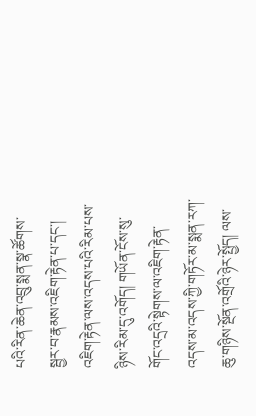པའི་རིན་ཆེན་འབྲུ་སྨན་སྣ་ཚོགས་སྦྱར་བ་རྣམས་འཇིག་རྟེན་པ་དང་། འཇིག་རྟེན་ལས་འདས་པའི་རིམ་པས་ཉིས་རིམ་དུ་འགོད། གཡོན་ངོས་སུ་གོང་འདྲའི་སྟེགས་ལ་འཇིག་རྟེན་འདས་མ་འདས་ཀྱི་གཏོར་མ་སྨན་རཀ་ཆུ་གཉིས་སྔོན་འགྲོའི་ཉེར་སྤྱོད། ལས་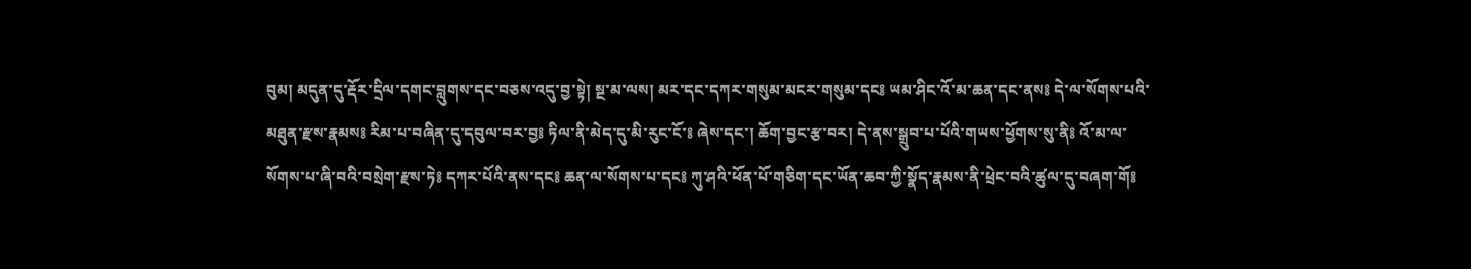བུམ། མདུན་དུ་རྡོར་དྲིལ་དགང་བླུགས་དང་བཅས་འདུ་བྱ་སྟེ། སྔ་མ་ལས། མར་དང་དཀར་གསུམ་མངར་གསུམ་དང༔ ཡམ་ཤིང་འོ་མ་ཆན་དང་ནས༔ དེ་ལ་སོགས་པའི་མཐུན་རྫས་རྣམས༔ རིམ་པ་བཞིན་དུ་དབུལ་བར་བྱ༔ ཏིལ་ནི་མེད་དུ་མི་རུང་ངོ་༔ ཞེས་དང་། ཆོག་བྱང་རྩ་བར། དེ་ནས་སྒྲུབ་པ་པོའི་གཡས་ཕྱོགས་སུ་ནི༔ འོ་མ་ལ་སོགས་པ་ཞི་བའི་བསྲེག་རྫས་ཏེ༔ དཀར་པོའི་ནས་དང༔ ཆན་ལ་སོགས་པ་དང༔ ཀུ་ཤའི་ཕོན་པོ་གཅིག་དང་ཡོན་ཆབ་ཀྱི་སྣོད་རྣམས་ནི་ཕྲེང་བའི་ཚུལ་དུ་བཞག་གོ༔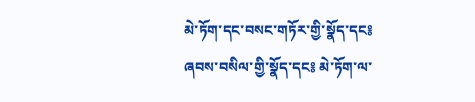མེ་ཏོག་དང་བསང་གཏོར་གྱི་སྣོད་དང༔ ཞབས་བསིལ་གྱི་སྣོད་དང༔ མེ་ཏོག་ལ་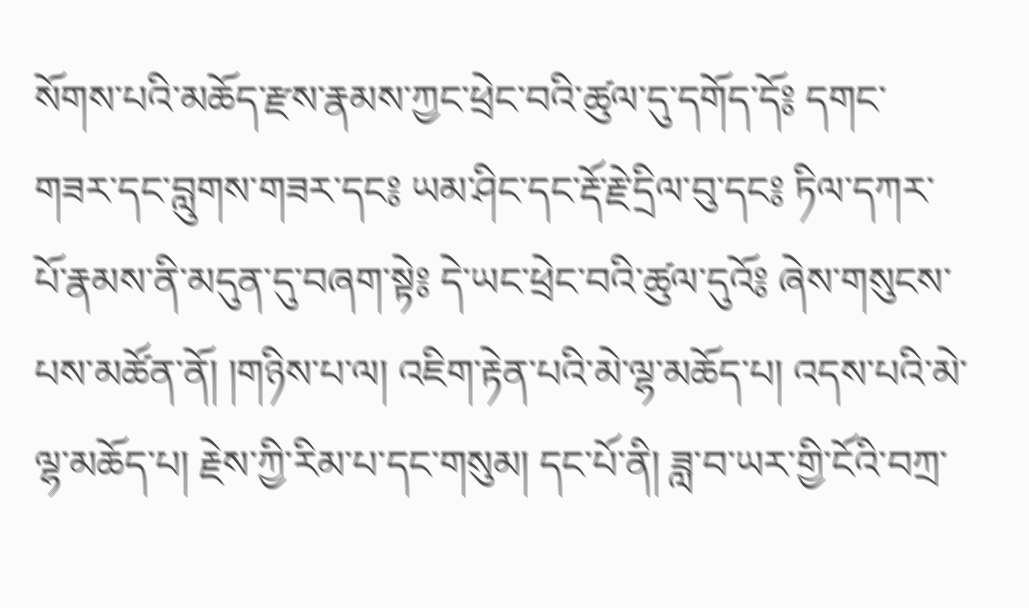སོགས་པའི་མཆོད་རྫས་རྣམས་ཀྱང་ཕྲེང་བའི་ཚུལ་དུ་དགོད་དོ༔ དགང་གཟར་དང་བླུགས་གཟར་དང༔ ཡམ་ཤིང་དང་རྡོ་རྗེ་དྲིལ་བུ་དང༔ ཏིལ་དཀར་པོ་རྣམས་ནི་མདུན་དུ་བཞག་སྟེ༔ དེ་ཡང་ཕྲེང་བའི་ཚུལ་དུའོ༔ ཞེས་གསུངས་པས་མཚོན་ནོ། །གཉིས་པ་ལ། འཇིག་རྟེན་པའི་མེ་ལྷ་མཆོད་པ། འདས་པའི་མེ་ལྷ་མཆོད་པ། རྗེས་ཀྱི་རིམ་པ་དང་གསུམ། དང་པོ་ནི། ཟླ་བ་ཡར་གྱི་ངོའི་བཀྲ་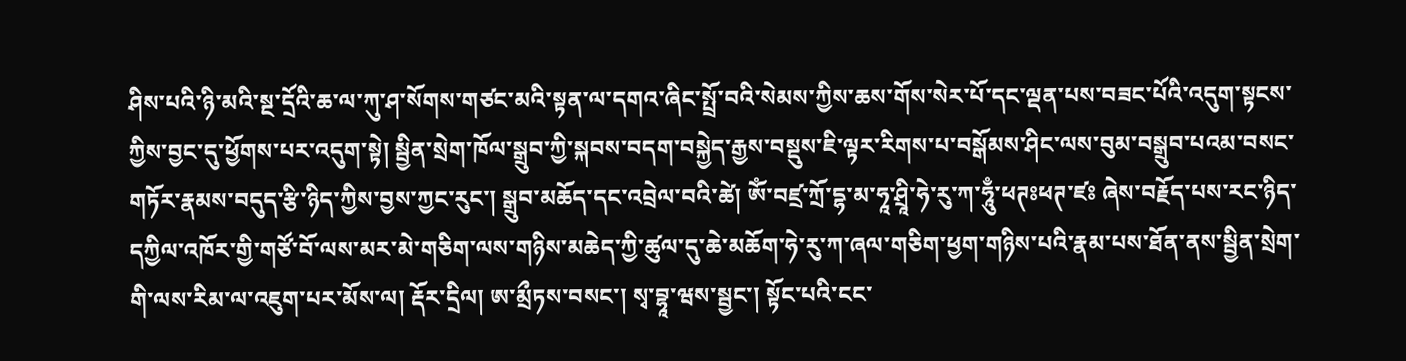ཤིས་པའི་ཉི་མའི་སྔ་དྲོའི་ཆ་ལ་ཀུ་ཤ་སོགས་གཙང་མའི་སྟན་ལ་དགའ་ཞིང་སྤྲོ་བའི་སེམས་ཀྱིས་ཆས་གོས་སེར་པོ་དང་ལྡན་པས་བཟང་པོའི་འདུག་སྟངས་ཀྱིས་བྱང་དུ་ཕྱོགས་པར་འདུག་སྟེ། སྦྱིན་སྲེག་ཁོལ་སྒྲུབ་ཀྱི་སྐབས་བདག་བསྐྱེད་རྒྱས་བསྡུས་ཇི་ལྟར་རིགས་པ་བསྒོམས་ཤིང་ལས་བུམ་བསྒྲུབ་པའམ་བསང་གཏོར་རྣམས་བདུད་རྩི་ཉིད་ཀྱིས་བྱས་ཀྱང་རུང་། སྒྲུབ་མཆོད་དང་འབྲེལ་བའི་ཚེ། ཨོཾ་བཛྲ་ཀྲོ་དྷ་མ་ཧཱ་ཤྲཱི་ཧེ་རུ་ཀ་ཧཱུྃ་ཕཊཿཕཊ་ཛཿ ཞེས་བརྗོད་པས་རང་ཉིད་དཀྱིལ་འཁོར་གྱི་གཙོ་བོ་ལས་མར་མེ་གཅིག་ལས་གཉིས་མཆེད་ཀྱི་ཚུལ་དུ་ཆེ་མཆོག་ཧེ་རུ་ཀ་ཞལ་གཅིག་ཕྱག་གཉིས་པའི་རྣམ་པས་ཐོན་ནས་སྦྱིན་སྲེག་གི་ལས་རིམ་ལ་འཇུག་པར་མོས་ལ། རྡོར་དྲིལ། ཨ་མྲྀཏས་བསང་། སྭ་བྷཱ་ཝས་སྦྱང་། སྟོང་པའི་ངང་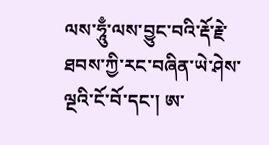ལས་ཧཱུྃ་ལས་བྱུང་བའི་རྡོ་རྗེ་ཐབས་ཀྱི་རང་བཞིན་ཡེ་ཤེས་ལྔའི་ངོ་བོ་དང་། ཨ་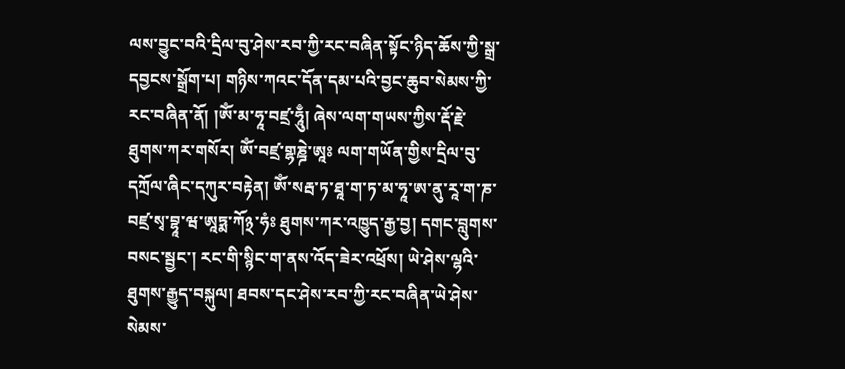ལས་བྱུང་བའི་དྲིལ་བུ་ཤེས་རབ་ཀྱི་རང་བཞིན་སྟོང་ཉིད་ཆོས་ཀྱི་སྒྲ་དབྱངས་སྒྲོག་པ། གཉིས་ཀའང་དོན་དམ་པའི་བྱང་ཆུབ་སེམས་ཀྱི་རང་བཞིན་ནོ། །ཨོཾ་མ་ཧཱ་བཛྲ་ཧཱུྃ། ཞེས་ལག་གཡས་ཀྱིས་རྡོ་རྗེ་ཐུགས་ཀར་གསོར། ཨོཾ་བཛྲ་གྷཎྜེ་ཨཱཿ ལག་གཡོན་གྱིས་དྲིལ་བུ་དཀྲོལ་ཞིང་དཀུར་བརྟེན། ཨོཾ་སརྦ་ཏ་ཐཱ་ག་ཏ་མ་ཧཱ་ཨ་ནུ་རཱ་ག་ཎ་བཛྲ་སྭ་བྷཱ་ཝ་ཨཱཏྨ་ཀོ྅་ཧཾཿ ཐུགས་ཀར་འཁྱུད་རྒྱ་བྱ། དགང་བླུགས་བསང་སྦྱང་། རང་གི་སྙིང་ག་ནས་འོད་ཟེར་འཕྲོས། ཡེ་ཤེས་ལྷའི་ཐུགས་རྒྱུད་བསྐུལ། ཐབས་དང་ཤེས་རབ་ཀྱི་རང་བཞིན་ཡེ་ཤེས་སེམས་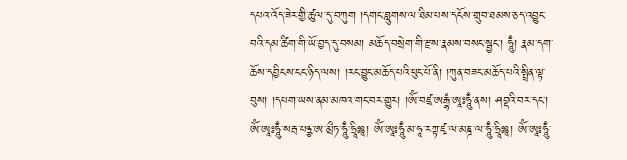དཔའ་འོད་ཟེར་གྱི་ཚུལ་དུ་བཀུག །དགང་བླུགས་ལ་ཐིམ་པས་དངོས་གྲུབ་ཐམས་ཅད་འབྱུང་བའི་དམ་ཚིག་གི་ཡོ་བྱད་དུ་བསམ། མཆོད་བསྲེག་གི་རྫས་རྣམས་བསང་སྦྱང་། ཧཱུྃ། རྣམ་དག་ཆོས་དབྱིངས་ངང་ཉིད་ལས། །རང་བྱུང་མཆོད་པའི་ཕུང་པོ་ནི། །ཀུན་བཟང་མཆོད་པའི་སྤྲིན་ལྟ་བུས། །དཔག་ཡས་ནམ་མཁའ་གང་བར་གྱུར། །ཨོཾ་བཛྲ་ཨརྒྷཾ་ཨཱཿཧཱུྃ་ནས། ཤབྡའི་བར་དང་། ཨོཾ་ཨཱཿཧཱུྃ་སརྦ་པཉྩ་ཨ་མྲྀཏ་ཧཱུྃ་ཧྲཱིཿཋཱ། ཨོཾ་ཨཱཿཧཱུྃ་མ་ཧཱ་རཀྟ་ཛྭ་ལ་མཎྜ་ལ་ཧཱུྃ་ཧྲཱིཿཋཱ། ཨོཾ་ཨཱཿཧཱུྃ་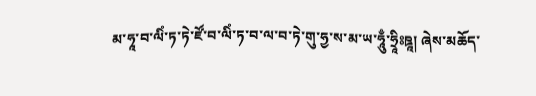མ་ཧཱ་བ་ལིཾ་ཏ་ཏེ་ཛོ་བ་ལིཾ་ཏ་བ་ལ་བ་ཏེ་གུ་ཧྱ་ས་མ་ཡ་ཧཱུྃ་ཧྲཱིཿཋཱ། ཞེས་མཆོད་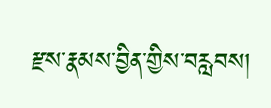རྫས་རྣམས་བྱིན་གྱིས་བརླབས།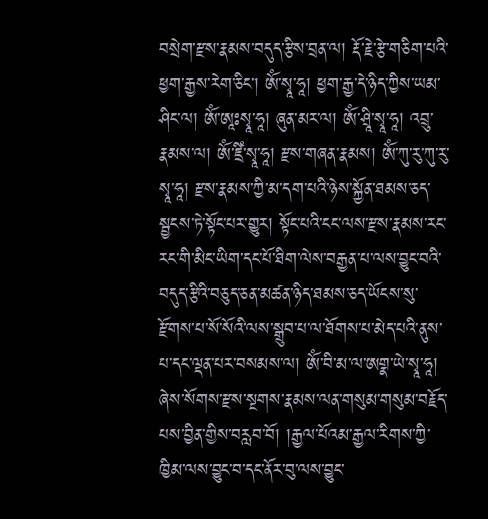བསྲེག་རྫས་རྣམས་བདུད་རྩིས་བྲན་ལ། རྡོ་རྗེ་རྩེ་གཅིག་པའི་ཕྱག་རྒྱས་རེག་ཅིང་། ཨོཾ་སྭཱ་ཧཱ། ཕྱག་རྒྱ་དེ་ཉིད་ཀྱིས་ཡམ་ཤིང་ལ། ཨོཾ་ཨཱཿསྭཱ་ཧཱ། ཞུན་མར་ལ། ཨོཾ་ཤྲཱི་སྭཱ་ཧཱ། འབྲུ་རྣམས་ལ། ཨོཾ་ཛྲིཾ་སྭཱ་ཧཱ། རྫས་གཞན་རྣམས། ཨོཾ་ཀུ་རུ་ཀུ་རུ་སྭཱ་ཧཱ། རྫས་རྣམས་ཀྱི་མ་དག་པའི་ཉེས་སྐྱོན་ཐམས་ཅད་སྦྱངས་ཏེ་སྟོང་པར་གྱུར། སྟོང་པའི་ངང་ལས་རྫས་རྣམས་རང་རང་གི་མིང་ཡིག་དང་པོ་ཐིག་ལེས་བརྒྱན་པ་ལས་བྱུང་བའི་བདུད་རྩིའི་བཅུད་ཅན་མཚན་ཉིད་ཐམས་ཅད་ཡོངས་སུ་རྫོགས་པ་སོ་སོའི་ལས་སྒྲུབ་པ་ལ་ཐོགས་པ་མེད་པའི་ནུས་པ་དང་ལྡན་པར་བསམས་ལ། ཨོཾ་བི་མ་ལ་ཨགྣ་ཡེ་སྭཱ་ཧཱ། ཞེས་སོགས་རྫས་སྔགས་རྣམས་ལན་གསུམ་གསུམ་བརྗོད་པས་བྱིན་གྱིས་བརླབ་བོ། །རྒྱལ་པོའམ་རྒྱལ་རིགས་ཀྱི་ཁྱིམ་ལས་བྱུང་བ་དང་ནོར་བུ་ལས་བྱུང་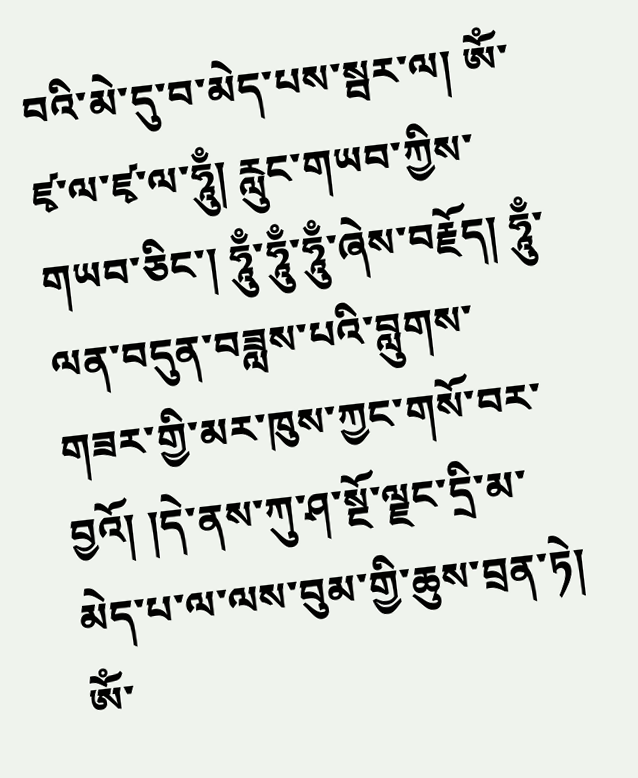བའི་མེ་དུ་བ་མེད་པས་སྦར་ལ། ཨོཾ་ཛྭ་ལ་ཛྭ་ལ་ཧཱུྃ། རླུང་གཡབ་ཀྱིས་གཡབ་ཅིང་། ཧཱུྃ་ཧཱུྃ་ཧཱུྃ་ཞེས་བརྗོད། ཧཱུྃ་ལན་བདུན་བཟླས་པའི་བླུགས་གཟར་གྱི་མར་ཁུས་ཀྱང་གསོ་བར་བྱའོ། །དེ་ནས་ཀུ་ཤ་སྔོ་ལྗང་དྲི་མ་མེད་པ་ལ་ལས་བུམ་གྱི་ཆུས་བྲན་ཏེ། ཨོཾ་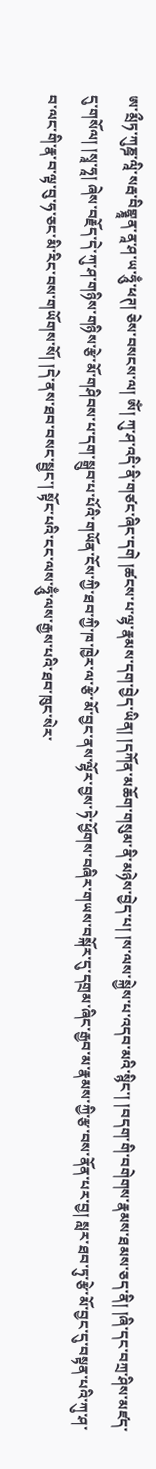ཨ་མྲྀཏ་ཀུཎྜ་ལཱི་སརྦ་བིགྷྣཱན་ནཱ་ཤ་ཡ་ཧཱུྃ་ཕཊ། ཅེས་བསངས་ལ། ཨོཾ། ཀུ་ཤ་འདི་ནི་གཙང་ཞིང་དགེ །ཚངས་པ་ལྷ་རྣམས་དག་བྱེད་ཡིན། །དཀོན་མཆོག་གསུམ་ནི་མཉེས་བྱེད་པ། །ས་ལས་སྐྱེས་པ་འདབ་མའི་སྙིང་། །བདག་གི་བགེགས་རྣམས་ཐམས་ཅད་ནི། །ཞི་དང་བཀྲ་ཤིས་མཛད་དུ་གསོལ། །སྭཱ་ཧཱ། ཞེས་བརྗོད་དེ་ཀུ་ཤ་གཉིས་གཉིས་རྩེ་མོ་གཤིབས་པ་དག་སྒྲུབ་པ་པོའི་གཡོན་ངོས་ཀྱི་ཐབ་ཀྱི་ཁ་ཁྱེར་ལ་རྩེ་མོ་བྱང་ནས་ལྷོར་བྱས་ཏེ་ཕྱོགས་བཞིར་གཡས་བསྐོར་དུ་དགྲམ་ཞིང་རྒྱབ་མ་རྣམས་ཀྱི་རྩ་བས་ནོན་པར་བྱ། སླར་ཐབ་ཏུ་རྩེ་མོ་བྱང་དུ་བསྟན་པའི་ཀུ་ཤ་བ་ལང་གི་རྣ་བ་ལྟ་བུ་ཧ་ཅང་མི་རིང་བས་གཡོགས་སོ། །དེ་ནས་ཐབ་བསང་སྦྱང་། སྟོང་པའི་ངང་ལས་ཧཱུྃ་ལས་རྒྱས་པའི་ཐབ་ཁུང་སེར་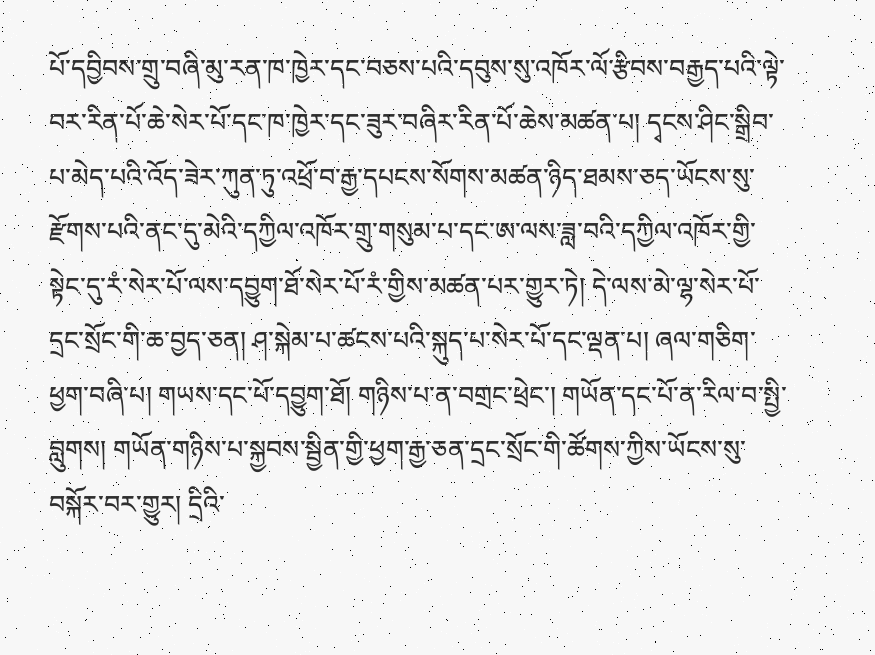པོ་དབྱིབས་གྲུ་བཞི་མུ་རན་ཁ་ཁྱེར་དང་བཅས་པའི་དབུས་སུ་འཁོར་ལོ་རྩིབས་བརྒྱད་པའི་ལྟེ་བར་རིན་པོ་ཆེ་སེར་པོ་དང་ཁ་ཁྱེར་དང་ཟུར་བཞིར་རིན་པོ་ཆེས་མཚན་པ། དྭངས་ཤིང་སྒྲིབ་པ་མེད་པའི་འོད་ཟེར་ཀུན་ཏུ་འཕྲོ་བ་རྒྱ་དཔངས་སོགས་མཚན་ཉིད་ཐམས་ཅད་ཡོངས་སུ་རྫོགས་པའི་ནང་དུ་མེའི་དཀྱིལ་འཁོར་གྲུ་གསུམ་པ་དང་ཨ་ལས་ཟླ་བའི་དཀྱིལ་འཁོར་གྱི་སྟེང་དུ་རཾ་སེར་པོ་ལས་དབྱུག་ཐོ་སེར་པོ་རཾ་གྱིས་མཚན་པར་གྱུར་ཏེ། དེ་ལས་མེ་ལྷ་སེར་པོ་དྲང་སྲོང་གི་ཆ་བྱད་ཅན། ཤ་སྐེམ་པ་ཚངས་པའི་སྐུད་པ་སེར་པོ་དང་ལྡན་པ། ཞལ་གཅིག་ཕྱག་བཞི་པ། གཡས་དང་པོ་དབྱུག་ཐོ། གཉིས་པ་ན་བགྲང་ཕྲེང་། གཡོན་དང་པོ་ན་རིལ་བ་སྤྱི་བླུགས། གཡོན་གཉིས་པ་སྐྱབས་སྦྱིན་གྱི་ཕྱག་རྒྱ་ཅན་དྲང་སྲོང་གི་ཚོགས་ཀྱིས་ཡོངས་སུ་བསྐོར་བར་གྱུར། དྲིའི་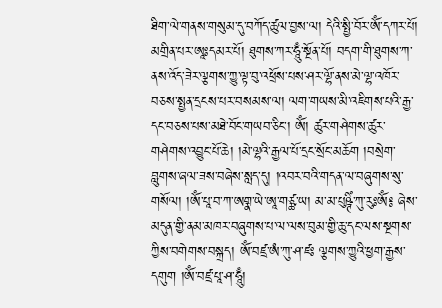ཐིག་ལེ་གནས་གསུམ་དུ་བཀོད་ཚུལ་བྱས་ལ། དེའི་སྤྱི་བོར་ཨོཾ་དཀར་པོ། མགྲིན་པར་ཨཱཿདམར་པོ། ཐུགས་ཀར་ཧཱུྃ་སྔོན་པོ། བདག་གི་ཐུགས་ཀ་ནས་འོད་ཟེར་ལྕགས་ཀྱུ་ལྟ་བུ་འཕྲོས་པས་ཤར་ལྷོ་ནས་མེ་ལྷ་འཁོར་བཅས་སྤྱན་དྲངས་པར་བསམས་ལ། ལག་གཡས་མི་འཇིགས་པའི་རྒྱ་དང་བཅས་པས་མཐེ་བོང་གཡབ་ཅིང་། ཨོཾ། ཚུར་གཤེགས་ཚུར་གཤེགས་འབྱུང་པོ་ཆེ། །མེ་ལྷའི་རྒྱལ་པོ་དྲང་སྲོང་མཆོག །བསྲེག་བླུགས་ཞལ་ཟས་བཞེས་སླད་དུ། །འབར་བའི་གདན་ལ་བཞུགས་སུ་གསོལ། །ཨོཾ་པཱ་བ་ཀ་ཨགྣ་ཡེ་ཨཱ་གཙྪ་ཡ། མ་མ་པུཥྚིཾ་ཀུ་རུཿཨོཾ༔ ཞེས་མདུན་གྱི་ནམ་མཁར་བཞུགས་པ་ལ་ལས་བུམ་གྱི་ཆུ་དང་ལས་སྔགས་ཀྱིས་བགེགས་བསྐྲད། ཨོཾ་བཛྲ་ཨཾ་ཀུ་ཤ་ཛཿ ལྕགས་ཀྱུའི་ཕྱག་རྒྱས་དགུག །ཨོཾ་བཛྲ་པཱ་ཤ་ཧཱུྃ།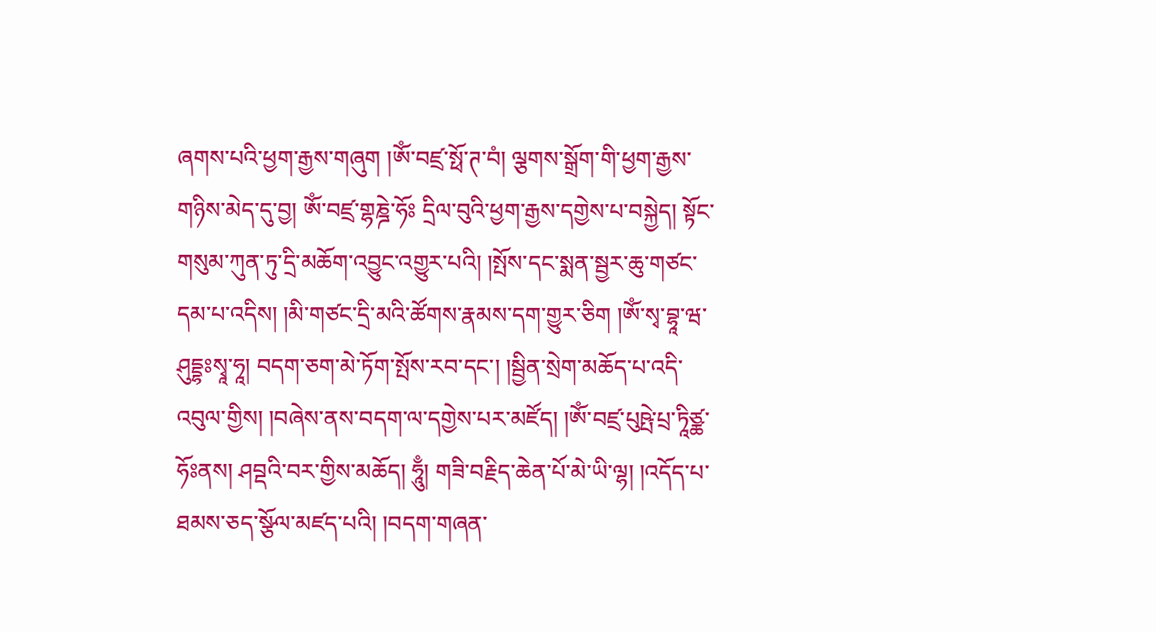ཞགས་པའི་ཕྱག་རྒྱས་གཞུག །ཨོཾ་བཛྲ་སྥོ་ཊ་བཾ། ལྕགས་སྒྲོག་གི་ཕྱག་རྒྱས་གཉིས་མེད་དུ་བྱ། ཨོཾ་བཛྲ་གྷཎྜེ་ཧོཿ དྲིལ་བུའི་ཕྱག་རྒྱས་དགྱེས་པ་བསྐྱེད། སྟོང་གསུམ་ཀུན་ཏུ་དྲི་མཆོག་འབྱུང་འགྱུར་པའི། །སྤོས་དང་སྨན་སྦྱར་ཆུ་གཙང་དམ་པ་འདིས། །མི་གཙང་དྲི་མའི་ཚོགས་རྣམས་དག་གྱུར་ཅིག །ཨོཾ་སྭ་བྷཱ་ཝ་ཤུདྡྷཿསྭཱ་ཧཱ། བདག་ཅག་མེ་ཏོག་སྤོས་རབ་དང་། །སྦྱིན་སྲེག་མཆོད་པ་འདི་འབུལ་གྱིས། །བཞེས་ནས་བདག་ལ་དགྱེས་པར་མཛོད། །ཨོཾ་བཛྲ་པུཥྤེ་པྲ་ཏཱིཙྪ་ཧོཿནས། ཤབྡའི་བར་གྱིས་མཆོད། ཧཱུྃ། གཟི་བརྗིད་ཆེན་པོ་མེ་ཡི་ལྷ། །འདོད་པ་ཐམས་ཅད་སྩོལ་མཛད་པའི། །བདག་གཞན་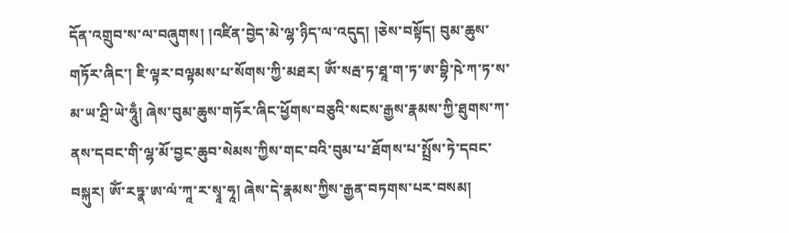དོན་འགྲུབ་ས་ལ་བཞུགས། །འཛིན་བྱེད་མེ་ལྷ་ཉིད་ལ་འདུད། །ཅེས་བསྟོད། བུམ་ཆུས་གཏོར་ཞིང་། ཇི་ལྟར་བལྟམས་པ་སོགས་ཀྱི་མཐར། ཨོཾ་སརྦ་ཏ་ཐཱ་ག་ཏ་ཨ་བྷི་ཥེ་ཀ་ཏ་ས་མ་ཡ་ཤྲི་ཡེ་ཧཱུྃ། ཞེས་བུམ་ཆུས་གཏོར་ཞིང་ཕྱོགས་བཅུའི་སངས་རྒྱས་རྣམས་ཀྱི་ཐུགས་ཀ་ནས་དབང་གི་ལྷ་མོ་བྱང་ཆུབ་སེམས་ཀྱིས་གང་བའི་བུམ་པ་ཐོགས་པ་སྤྲོས་ཏེ་དབང་བསྐུར། ཨོཾ་རཏྣ་ཨ་ལཾ་ཀཱ་ར་སྭཱ་ཧཱ། ཞེས་དེ་རྣམས་ཀྱིས་རྒྱན་བཏགས་པར་བསམ།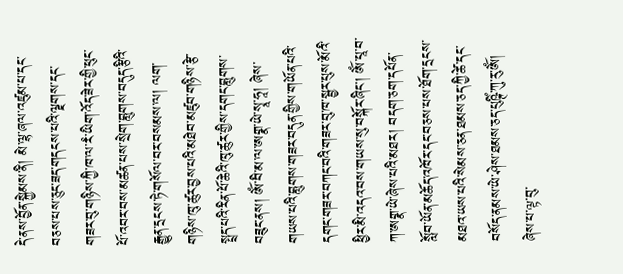དེ་ནས་བྱོན་སྐྱེམས་ནི། མེ་ལྷ་ཞལ་འཛུམ་པ་དང་བཅས་པས་ཅུང་ཟད་གདངས་པའི་ལྗགས་དང་གཟར་བུ་གཉིས་ཀྱི་ཁ་ལ་རཾ་ཡིག་འོད་ཟེར་གྱི་ཕུང་པོ་འབར་བས་མཚན་པས་སྲེག་བླུགས་བདུད་རྩིའི་རྒྱུན་དྲངས་ཏེ་གསོལ་བར་བསམས་ལ། ལག་གཉིས་ཁུ་ཚུར་བྱས་པའི་མཐེབ་མཛུབ་གཉིས་རྩེ་སྤྲད་པའི་རིན་པོ་ཆེའི་ཁུ་ཚུར་གྱིས་དགང་བླུགས་བཟུང་ནས། ཨོཾ་བི་མ་ལ་ཨགྣ་ཡེ་སྭཱ་ཧཱ། ཞེས་གཡས་པའི་བླུགས་གཟར་བདུན་གྱིས་གཡོན་པའི་དགང་གཟར་བཀང་བའི་གཟར་བུ་ཁ་སྦྱར་པུས་མོའི་ཕྱིར་མི་འདའ་བས་གཡས་སུ་བསྐོར་ཞིང་། ཨོཾ་པཱ་བ་ཀ་ཨགྣ་ཡེ་ཞེས་པའི་མཐར། བདག་ཅག་དཔོན་སློབ་ཡོན་མཆོད་འཁོར་དང་བཅས་པས་ཐོག་དྲངས་མཐའ་ཡས་པའི་སེམས་ཅན་ཐམས་ཅད་ཀྱི་ཚེ་དང་བསོད་ནམས་ཡེ་ཤེས་ཐམས་ཅད་པུཥྚིཾ་ཀུ་རུ་ཨོཾ། ཞེས་པ་ལྟ་བུ་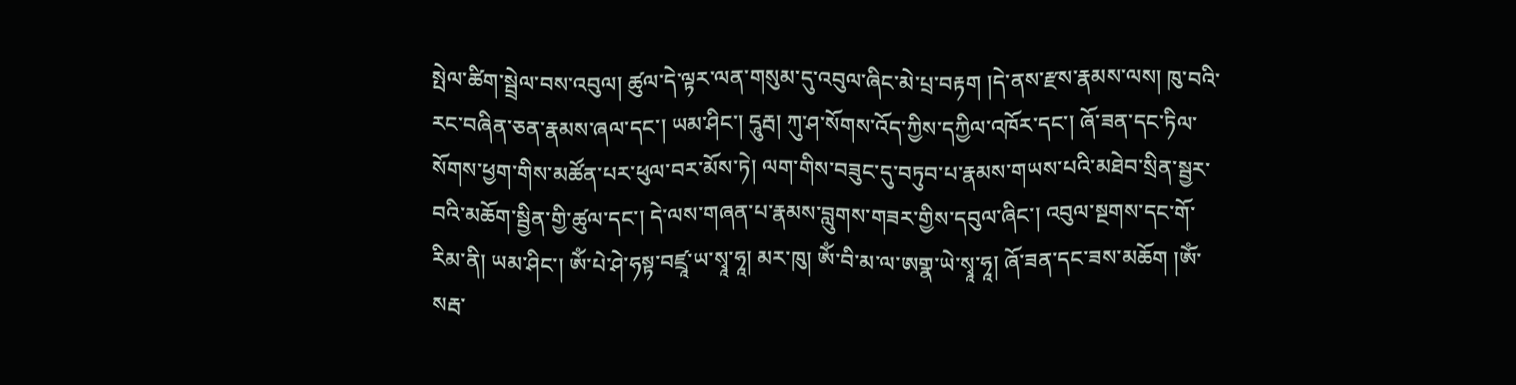སྤེལ་ཚིག་སྦྲེལ་བས་འབུལ། ཚུལ་དེ་ལྟར་ལན་གསུམ་དུ་འབུལ་ཞིང་མེ་པྲ་བརྟག །དེ་ནས་རྫས་རྣམས་ལས། ཁུ་བའི་རང་བཞིན་ཅན་རྣམས་ཞལ་དང་། ཡམ་ཤིང་། དཱུརྦ། ཀུ་ཤ་སོགས་འོད་ཀྱིས་དཀྱིལ་འཁོར་དང་། ཞོ་ཟན་དང་ཏིལ་སོགས་ཕྱག་གིས་མཚོན་པར་ཕུལ་བར་མོས་ཏེ། ལག་གིས་བཟུང་དུ་བཏུབ་པ་རྣམས་གཡས་པའི་མཐེབ་སྲིན་སྦྱར་བའི་མཆོག་སྦྱིན་གྱི་ཚུལ་དང་། དེ་ལས་གཞན་པ་རྣམས་བླུགས་གཟར་གྱིས་དབུལ་ཞིང་། འབུལ་སྔགས་དང་གོ་རིམ་ནི། ཡམ་ཤིང་། ཨོཾ་པེ་ཤེ་ཧསྟ་བཛྲཱ་ཡ་སྭཱ་ཧཱ། མར་ཁུ། ཨོཾ་བི་མ་ལ་ཨགྣ་ཡེ་སྭཱ་ཧཱ། ཞོ་ཟན་དང་ཟས་མཆོག །ཨོཾ་སརྦ་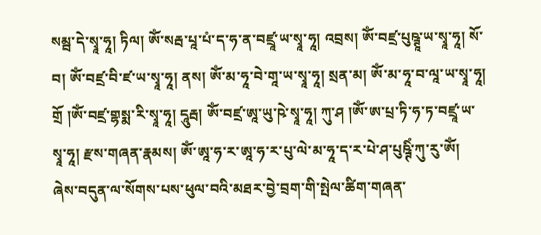སམྦ་དེ་སྭཱ་ཧཱ། ཏིལ། ཨོཾ་སརྦ་པཱ་པཾ་ད་ཧ་ན་བཛྲཱ་ཡ་སྭཱ་ཧཱ། འབྲས། ཨོཾ་བཛྲ་པུཥྚཱ་ཡ་སྭཱ་ཧཱ། སོ་བ། ཨོཾ་བཛྲ་བི་ཛ་ཡ་སྭཱ་ཧཱ། ནས། ཨོཾ་མ་ཧཱ་བེ་གཱ་ཡ་སྭཱ་ཧཱ། སྲན་མ། ཨོཾ་མ་ཧཱ་བ་ལཱ་ཡ་སྭཱ་ཧཱ། གྲོ །ཨོཾ་བཛྲ་གྷསྨ་རི་སྭཱ་ཧཱ། དཱུརྦ། ཨོཾ་བཛྲ་ཨཱ་ཡུ་ཥེ་སྭཱ་ཧཱ། ཀུ་ཤ །ཨོཾ་ཨ་པྲ་ཏི་ཧ་ཏ་བཛྲཱ་ཡ་སྭཱ་ཧཱ། རྫས་གཞན་རྣམས། ཨོཾ་ཨཱ་ཧ་ར་ཨཱ་ཧ་ར་པུ་ལེ་མ་ཧཱ་ད་ར་པེ་ཤ་པུཥྚིཾ་ཀུ་རུ་ཨོཾ། ཞེས་བདུན་ལ་སོགས་པས་ཕུལ་བའི་མཐར་བྱེ་བྲག་གི་སྤེལ་ཚིག་གཞན་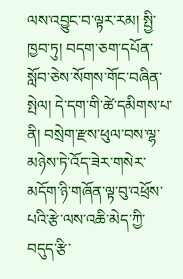ལས་འབྱུང་བ་ལྟར་རམ། སྤྱི་ཁྱབ་ཏུ། བདག་ཅག་དཔོན་སློབ་ཅེས་སོགས་གོང་བཞིན་སྤེལ། དེ་དག་གི་ཚེ་དམིགས་པ་ནི། བསྲེག་རྫས་ཕུལ་བས་ལྷ་མཉེས་ཏེ་འོད་ཟེར་གསེར་མདོག་ཉི་གཞོན་ལྟ་བུ་འཕྲོས་པའི་རྩེ་ལས་འཆི་མེད་ཀྱི་བདུད་རྩི་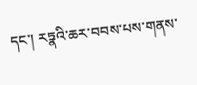དང་། རཏྣའི་ཆར་བབས་པས་གནས་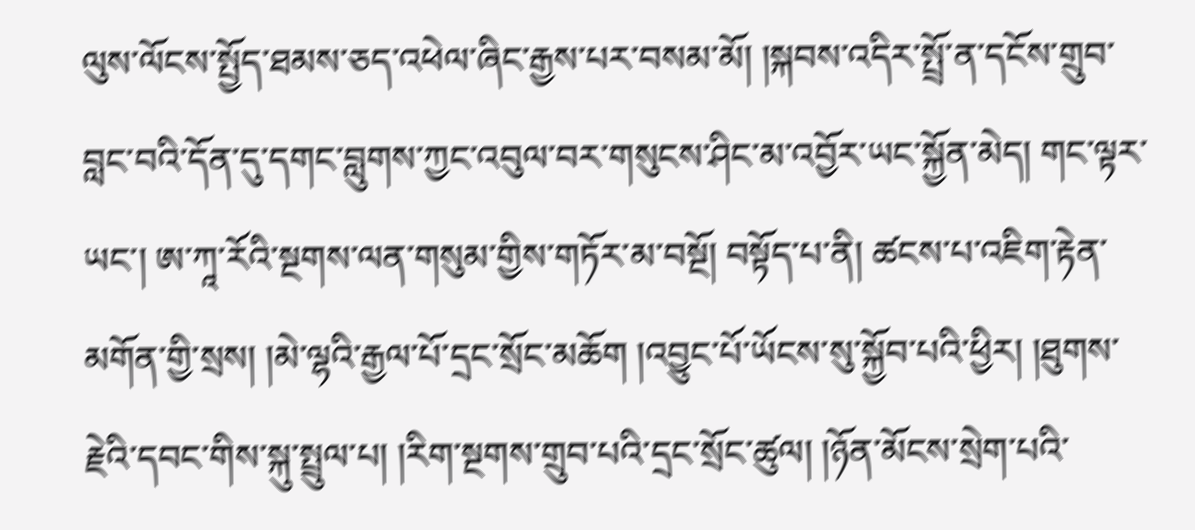ལུས་ལོངས་སྤྱོད་ཐམས་ཅད་འཕེལ་ཞིང་རྒྱས་པར་བསམ་མོ། །སྐབས་འདིར་སྤྲོ་ན་དངོས་གྲུབ་བླང་བའི་དོན་དུ་དགང་བླུགས་ཀྱང་འབུལ་བར་གསུངས་ཤིང་མ་འབྱོར་ཡང་སྐྱོན་མེད། གང་ལྟར་ཡང་། ཨ་ཀཱ་རོའི་སྔགས་ལན་གསུམ་གྱིས་གཏོར་མ་བསྔོ། བསྟོད་པ་ནི། ཚངས་པ་འཇིག་རྟེན་མགོན་གྱི་སྲས། །མེ་ལྷའི་རྒྱལ་པོ་དྲང་སྲོང་མཆོག །འབྱུང་པོ་ཡོངས་སུ་སྐྱོབ་པའི་ཕྱིར། །ཐུགས་རྗེའི་དབང་གིས་སྐུ་སྤྲུལ་པ། །རིག་སྔགས་གྲུབ་པའི་དྲང་སྲོང་ཚུལ། །ཉོན་མོངས་སྲེག་པའི་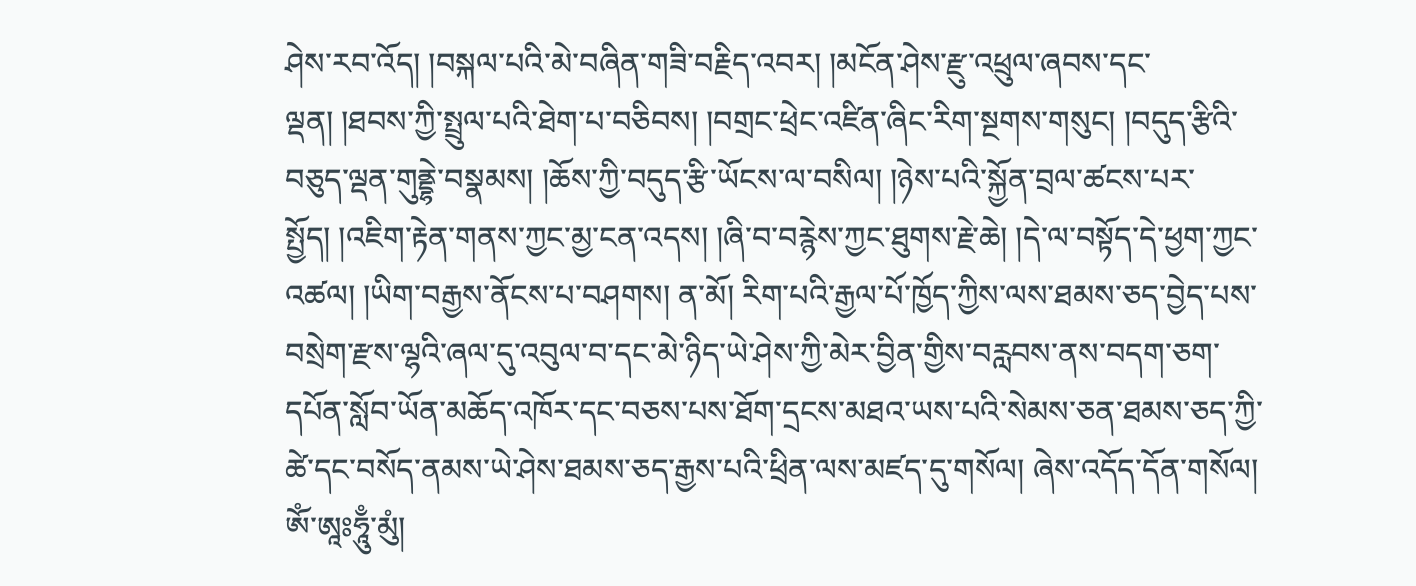ཤེས་རབ་འོད། །བསྐལ་པའི་མེ་བཞིན་གཟི་བརྗིད་འབར། །མངོན་ཤེས་རྫུ་འཕྲུལ་ཞབས་དང་ལྡན། །ཐབས་ཀྱི་སྤྲུལ་པའི་ཐེག་པ་བཅིབས། །བགྲང་ཕྲེང་འཛིན་ཞིང་རིག་སྔགས་གསུང། །བདུད་རྩིའི་བཅུད་ལྡན་གུནྡྷེ་བསྣམས། །ཆོས་ཀྱི་བདུད་རྩི་ཡོངས་ལ་བསིལ། །ཉེས་པའི་སྐྱོན་བྲལ་ཚངས་པར་སྤྱོད། །འཇིག་རྟེན་གནས་ཀྱང་མྱ་ངན་འདས། །ཞི་བ་བརྙེས་ཀྱང་ཐུགས་རྗེ་ཆེ། །དེ་ལ་བསྟོད་དེ་ཕྱག་ཀྱང་འཚལ། །ཡིག་བརྒྱས་ནོངས་པ་བཤགས། ན་མོ། རིག་པའི་རྒྱལ་པོ་ཁྱོད་ཀྱིས་ལས་ཐམས་ཅད་བྱེད་པས་བསྲེག་རྫས་ལྷའི་ཞལ་དུ་འབུལ་བ་དང་མེ་ཉིད་ཡེ་ཤེས་ཀྱི་མེར་བྱིན་གྱིས་བརླབས་ནས་བདག་ཅག་དཔོན་སློབ་ཡོན་མཆོད་འཁོར་དང་བཅས་པས་ཐོག་དྲངས་མཐའ་ཡས་པའི་སེམས་ཅན་ཐམས་ཅད་ཀྱི་ཚེ་དང་བསོད་ནམས་ཡེ་ཤེས་ཐམས་ཅད་རྒྱས་པའི་ཕྲིན་ལས་མཛད་དུ་གསོལ། ཞེས་འདོད་དོན་གསོལ། ཨོཾ་ཨཱཿཧཱུྃ་མུཾ།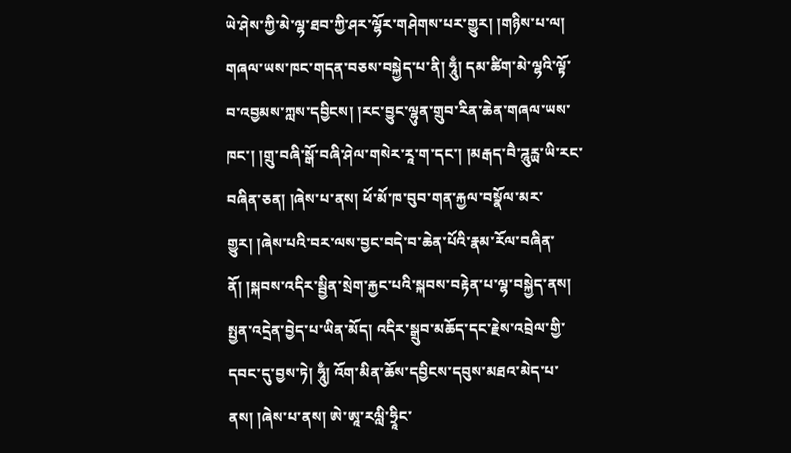ཡེ་ཤེས་ཀྱི་མེ་ལྷ་ཐབ་ཀྱི་ཤར་ལྷོར་གཤེགས་པར་གྱུར། །གཉིས་པ་ལ། གཞལ་ཡས་ཁང་གདན་བཅས་བསྐྱེད་པ་ནི། ཧཱུྃ། དམ་ཚིག་མེ་ལྷའི་ལྟོ་བ་འབྱམས་ཀླས་དབྱིངས། །རང་བྱུང་ལྷུན་གྲུབ་རིན་ཆེན་གཞལ་ཡས་ཁང་། །གྲུ་བཞི་སྒོ་བཞི་ཤེལ་གསེར་རཱ་ག་དང་། །མརྒད་བཻ་ཌཱུརྻ་ཡི་རང་བཞིན་ཅན། །ཞེས་པ་ནས། ཕོ་མོ་ཁ་བུབ་གན་རྐྱལ་བསྣོལ་མར་གྱུར། །ཞེས་པའི་བར་ལས་བྱང་བདེ་བ་ཆེན་པོའི་རྣམ་རོལ་བཞིན་ནོ། །སྐབས་འདིར་སྦྱིན་སྲེག་རྐྱང་པའི་སྐབས་བརྟེན་པ་ལྷ་བསྐྱེད་ནས། སྤྱན་འདྲེན་བྱེད་པ་ཡིན་མོད། འདིར་སྒྲུབ་མཆོད་དང་རྗེས་འབྲེལ་གྱི་དབང་དུ་བྱས་ཏེ། ཧཱུྃ། འོག་མིན་ཆོས་དབྱིངས་དབུས་མཐའ་མེད་པ་ནས། །ཞེས་པ་ནས། ཨེ་ཨཱ་རལླི་ཧྲཱིང་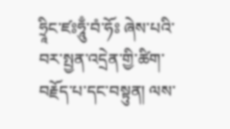ཧྲཱིང་ཛཿཧཱུྃ་བཾ་ཧོཿ ཞེས་པའི་བར་སྤྱན་འདྲེན་གྱི་ཚིག་བརྗོད་པ་དང་བསྟུན། ལས་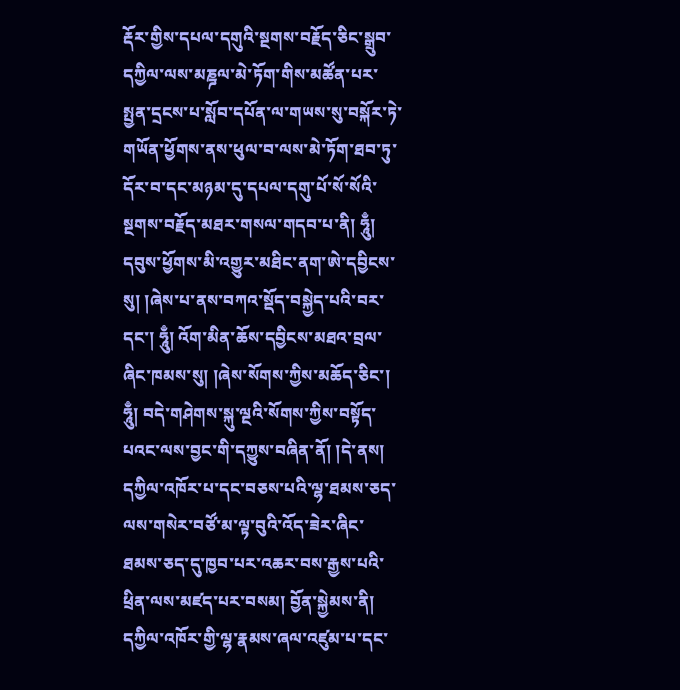རྡོར་གྱིས་དཔལ་དགུའི་སྔགས་བརྗོད་ཅིང་སྒྲུབ་དཀྱིལ་ལས་མཎྜལ་མེ་ཏོག་གིས་མཚོན་པར་སྤྱན་དྲངས་པ་སློབ་དཔོན་ལ་གཡས་སུ་བསྐོར་ཏེ་གཡོན་ཕྱོགས་ནས་ཕུལ་བ་ལས་མེ་ཏོག་ཐབ་ཏུ་དོར་བ་དང་མཉམ་དུ་དཔལ་དགུ་པོ་སོ་སོའི་སྔགས་བརྗོད་མཐར་གསལ་གདབ་པ་ནི། ཧཱུྃ། དབུས་ཕྱོགས་མི་འགྱུར་མཐིང་ནག་ཨེ་དབྱིངས་སུ། །ཞེས་པ་ནས་བཀའ་སྡོད་བསྐྱེད་པའི་བར་དང་། ཧཱུྃ། འོག་མིན་ཆོས་དབྱིངས་མཐའ་བྲལ་ཞིང་ཁམས་སུ། །ཞེས་སོགས་ཀྱིས་མཆོད་ཅིང་། ཧཱུྃ། བདེ་གཤེགས་སྐུ་ལྔའི་སོགས་ཀྱིས་བསྟོད་པའང་ལས་བྱང་གི་དཀྱུས་བཞིན་ནོ། །དེ་ནས། དཀྱིལ་འཁོར་པ་དང་བཅས་པའི་ལྷ་ཐམས་ཅད་ལས་གསེར་བཙོ་མ་ལྟ་བུའི་འོད་ཟེར་ཞིང་ཐམས་ཅད་དུ་ཁྱབ་པར་འཆར་བས་རྒྱས་པའི་ཕྲིན་ལས་མཛད་པར་བསམ། བྱོན་སྐྱེམས་ནི། དཀྱིལ་འཁོར་གྱི་ལྷ་རྣམས་ཞལ་འཛུམ་པ་དང་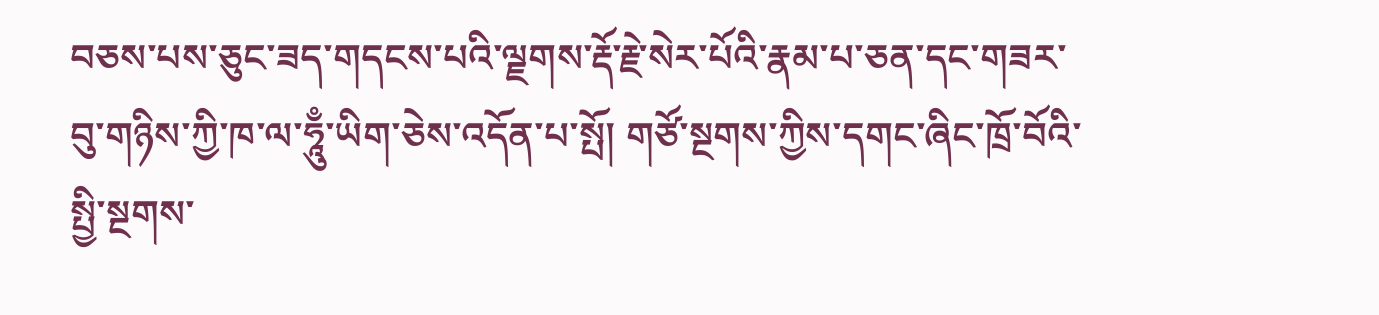བཅས་པས་ཅུང་ཟད་གདངས་པའི་ལྗགས་རྡོ་རྗེ་སེར་པོའི་རྣམ་པ་ཅན་དང་གཟར་བུ་གཉིས་ཀྱི་ཁ་ལ་ཧཱུྃ་ཡིག་ཅེས་འདོན་པ་སྤོ། གཙོ་སྔགས་ཀྱིས་དགང་ཞིང་ཁྲོ་བོའི་སྤྱི་སྔགས་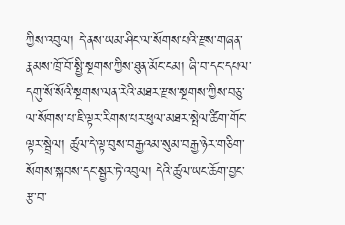ཀྱིས་འབུལ། དེ་ནས་ཡམ་ཤིང་ལ་སོགས་པའི་རྫས་གཞན་རྣམས་ཁྲོ་བོ་སྤྱི་སྔགས་ཀྱིས་ཐུན་མོང་ངམ། ཞི་བ་དང་དཔལ་དགུ་སོ་སོའི་སྔགས་ལན་རེའི་མཐར་རྫས་སྔགས་ཀྱིས་བཅུ་ལ་སོགས་པ་ཇི་ལྟར་རིགས་པར་ཕུལ་མཐར་སྤེལ་ཚིག་གོང་ལྟར་སྦྲེལ། ཚུལ་དེ་ལྟ་བུས་བརྒྱའམ་སུམ་བརྒྱ་ཉེར་གཅིག་སོགས་སྐབས་དང་སྦྱར་ཏེ་འབུལ། དེའི་ཚུལ་ཡང་ཆོག་བྱང་རྩ་བ་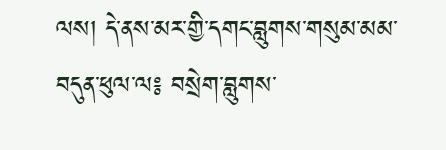ལས། དེ་ནས་མར་གྱི་དགང་བླུགས་གསུམ་མམ་བདུན་ཕུལ་ལ༔ བསྲེག་བླུགས་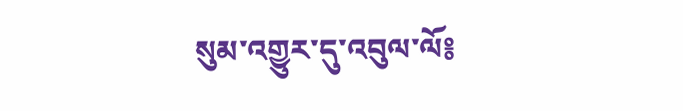སུམ་འགྱུར་དུ་འབུལ་ལོ༔